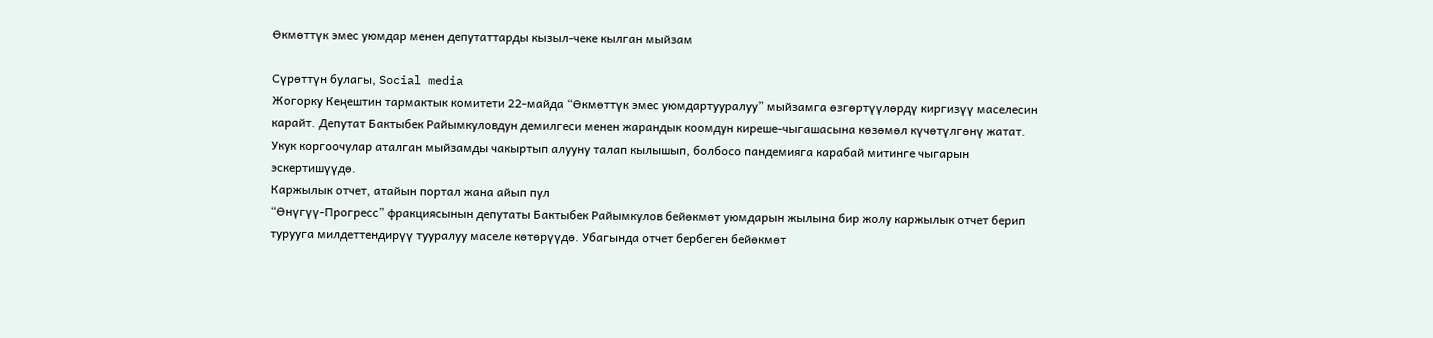Өкмөттүк эмес уюмдар менен депутаттарды кызыл-чеке кылган мыйзам

Сүрөттүн булагы, Social media
Жогорку Кеңештин тармактык комитети 22-майда “Өкмөттүк эмес уюмдартууралуу” мыйзамга өзгөртүүлөрдү киргизүү маселесин карайт. Депутат Бактыбек Райымкуловдун демилгеси менен жарандык коомдун киреше-чыгашасына көзөмөл күчөтүлгөнү жатат.
Укук коргоочулар аталган мыйзамды чакыртып алууну талап кылышып, болбосо пандемияга карабай митинге чыгарын эскертишүүдө.
Каржылык отчет, атайын портал жана айып пул
“Өнүгүү-Прогресс” фракциясынын депутаты Бактыбек Райымкулов бейөкмөт уюмдарын жылына бир жолу каржылык отчет берип турууга милдеттендирүү тууралуу маселе көтөрүүдө. Убагында отчет бербеген бейөкмөт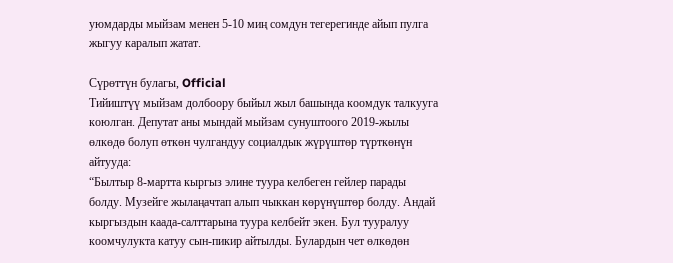уюмдарды мыйзам менен 5-10 миң сомдун тегерегинде айып пулга жыгуу каралып жатат.

Сүрөттүн булагы, Official
Тийиштүү мыйзам долбоору быйыл жыл башында коомдук талкууга коюлган. Депутат аны мындай мыйзам сунуштоого 2019-жылы өлкөдө болуп өткөн чулгандуу социалдык жүрүштөр түрткөнүн айтууда:
“Былтыр 8-мартта кыргыз элине туура келбеген гейлер парады болду. Музейге жылаңачтап алып чыккан көрүнүштөр болду. Андай кыргыздын каада-салттарына туура келбейт экен. Бул тууралуу коомчулукта катуу сын-пикир айтылды. Булардын чет өлкөдөн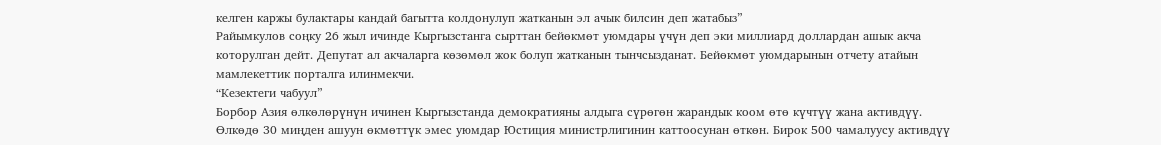келген каржы булактары кандай багытта колдонулуп жатканын эл ачык билсин деп жатабыз”
Райымкулов соңку 26 жыл ичинде Кыргызстанга сырттан бейөкмөт уюмдары үчүн деп эки миллиард доллардан ашык акча которулган дейт. Депутат ал акчаларга көзөмөл жок болуп жатканын тынчсызданат. Бейөкмөт уюмдарынын отчету атайын мамлекеттик порталга илинмекчи.
“Кезектеги чабуул”
Борбор Азия өлкөлөрүнүн ичинен Кыргызстанда демократияны алдыга сүрөгөн жарандык коом өтө күчтүү жана активдүү. Өлкөдө 30 миңден ашуун өкмөттүк эмес уюмдар Юстиция министрлигинин каттоосунан өткөн. Бирок 500 чамалуусу активдүү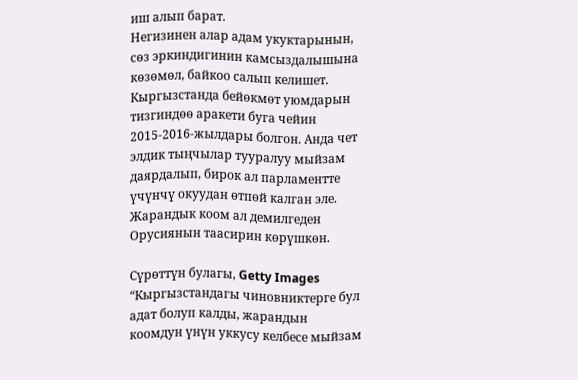иш алып барат.
Негизинен алар адам укуктарынын, сөз эркиндигинин камсыздалышына көзөмөл, байкоо салып келишет.
Кыргызстанда бейөкмөт уюмдарын тизгиндөө аракети буга чейин 2015-2016-жылдары болгон. Анда чет элдик тыңчылар тууралуу мыйзам даярдалып, бирок ал парламентте үчүнчү окуудан өтпөй калган эле. Жарандык коом ал демилгеден Орусиянын таасирин көрүшкөн.

Сүрөттүн булагы, Getty Images
“Кыргызстандагы чиновниктерге бул адат болуп калды, жарандын коомдун үнүн уккусу келбесе мыйзам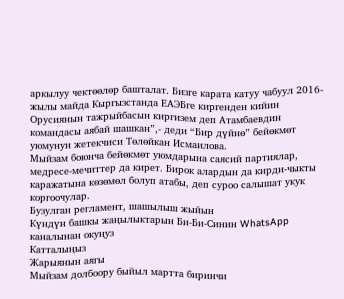аркылуу чектөөлөр башталат. Бизге карата катуу чабуул 2016-жылы майда Кыргызстанда ЕАЭБге киргенден кийин Орусиянын тажрыйбасын киргизем деп Атамбаевдин командасы аябай шашкан”,- деди “Бир дүйнө” бейөкмөт уюмунун жетекчиси Төлөйкан Исмаилова.
Мыйзам боюнча бейөкмөт уюмдарына саясий партиялар, медресе-мечиттер да кирет. Бирок алардын да кирди-чыкты каражатына көзөмөл болуп атабы, деп суроо салышат укук коргоочулар.
Бузулган регламент, шашылыш жыйын
Күндүн башкы жаңылыктарын Би-Би-Синин WhatsApp каналынан окуңуз
Катталыңыз
Жарыянын аягы
Мыйзам долбоору быйыл мартта биринчи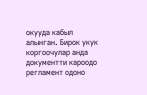окууда кабыл алынган. Бирок укук коргоочулар анда документти кароодо регламент одоно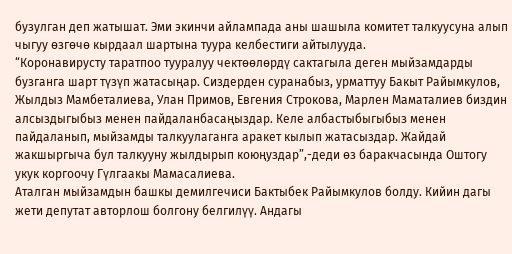бузулган деп жатышат. Эми экинчи айлампада аны шашыла комитет талкуусуна алып чыгуу өзгөчө кырдаал шартына туура келбестиги айтылууда.
“Коронавирусту таратпоо тууралуу чектөөлөрдү сактагыла деген мыйзамдарды бузганга шарт түзүп жатасыңар. Сиздерден суранабыз, урматтуу Бакыт Райымкулов, Жылдыз Мамбеталиева, Улан Примов, Евгения Строкова, Марлен Маматалиев биздин алсыздыгыбыз менен пайдаланбасаңыздар. Келе албастыбыгыбыз менен пайдаланып, мыйзамды талкуулаганга аракет кылып жатасыздар. Жайдай жакшыргыча бул талкууну жылдырып коюңуздар”,-деди өз баракчасында Оштогу укук коргоочу Гүлгаакы Мамасалиева.
Аталган мыйзамдын башкы демилгечиси Бактыбек Райымкулов болду. Кийин дагы жети депутат авторлош болгону белгилүү. Андагы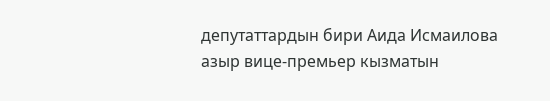депутаттардын бири Аида Исмаилова азыр вице-премьер кызматын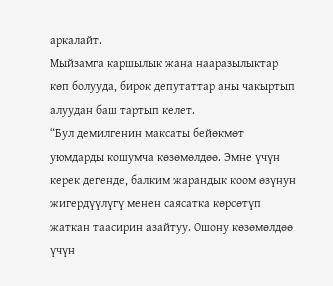аркалайт.
Мыйзамга каршылык жана нааразылыктар көп болууда, бирок депутаттар аны чакыртып алуудан баш тартып келет.
“Бул демилгенин максаты бейөкмөт уюмдарды кошумча көзөмөлдөө. Эмне үчүн керек дегенде, балким жарандык коом өзүнун жигердүүлүгү менен саясатка көрсөтүп жаткан таасирин азайтуу. Ошону көзөмөлдөө үчүн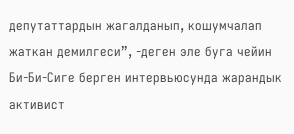депутаттардын жагалданып, кошумчалап жаткан демилгеси”, -деген эле буга чейин Би-Би-Сиге берген интервьюсунда жарандык активист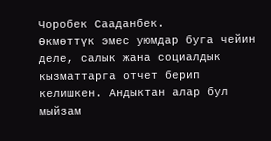Чоробек Сааданбек.
Өкмөттүк эмес уюмдар буга чейин деле, салык жана социалдык кызматтарга отчет берип келишкен. Андыктан алар бул мыйзам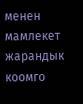менен мамлекет жарандык коомго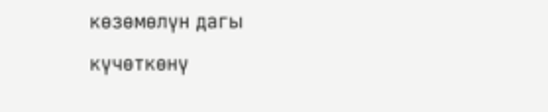көзөмөлүн дагы күчөткөнү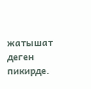жатышат деген пикирде.